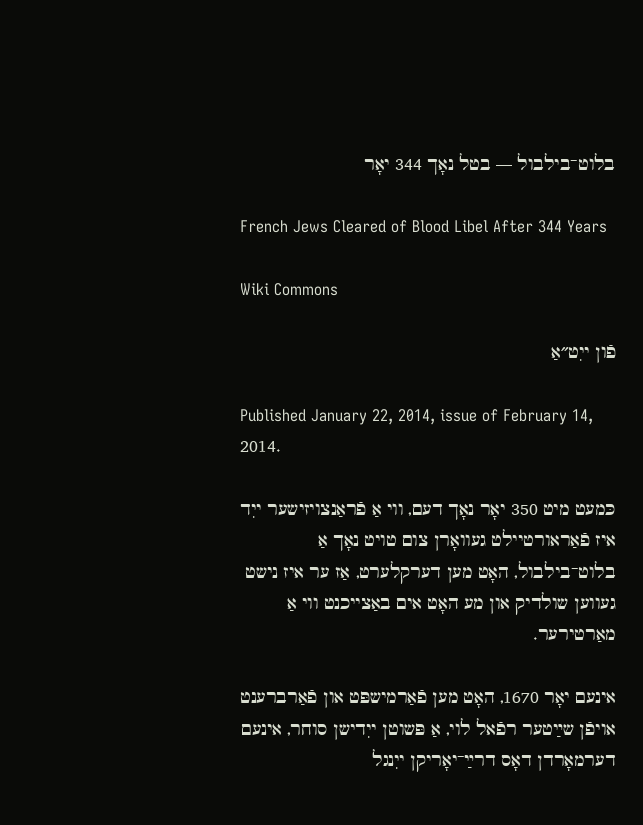בלוט־בילבול — בטל נאָך 344 יאָר

French Jews Cleared of Blood Libel After 344 Years

Wiki Commons

פֿון ייִט״אַ

Published January 22, 2014, issue of February 14, 2014.

כּמעט מיט 350 יאָר נאָך דעם, ווי אַ פֿראַנצויזישער ייִד איז פֿאַראורטיילט געוואָרן צום טויט נאָך אַ בלוט־בילבול, האָט מען דערקלערט, אַז ער איז נישט געווען שולדיק און מע האָט אים באַצייכנט ווי אַ מאַרטירער.

אינעם יאָר 1670, האָט מען פֿאַרמישפּט און פֿאַרברענט אויפֿן שײַטער רפֿאל לוי, אַ פּשוטן ייִדישן סוחר, אינעם דערמאָרדן דאָס דרײַ־יאָריקן ייִנגל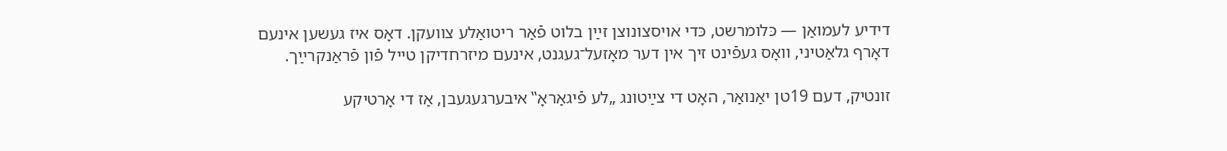דידיע לעמואַן — כּלומרשט, כּדי אויסצונוצן זײַן בלוט פֿאַר ריטואַלע צוועקן. דאָס איז געשען אינעם דאָרף גלאַטיני, וואָס געפֿינט זיך אין דער מאָזעל־געגנט, אינעם מיזרחדיקן טייל פֿון פֿראַנקרײַך.

זונטיק, דעם 19טן יאַנואַר, האָט די צײַטונג „לע פֿיגאַראָ‟ איבערגעגעבן, אַז די אָרטיקע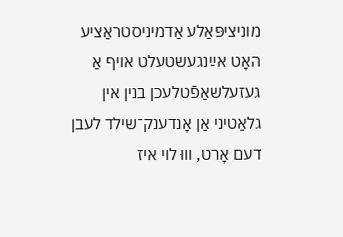מוניציפּאַלע אַדמיניסטראַציע האָט אײַנגעשטעלט אויף אַ געזעלשאַפֿטלעכן בנין אין גלאַטיני אַן אָנדענק־שילד לעבן דעם אָרט, וווּ לוי איז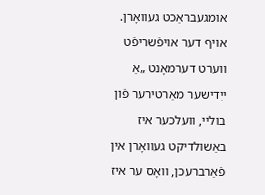אומגעבראַכט געוואָרן. אויף דער אויפֿשריפֿט ווערט דערמאָנט „אַ ייִדישער מאַרטירער פֿון בוליי, וועלכער איז באַשולדיקט געוואָרן אין פֿאַרברעכן, וואָס ער איז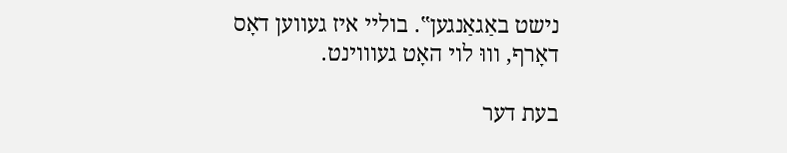נישט באַגאַנגען‟. בוליי איז געווען דאָס דאָרף, וווּ לוי האָט געוווינט.

בעת דער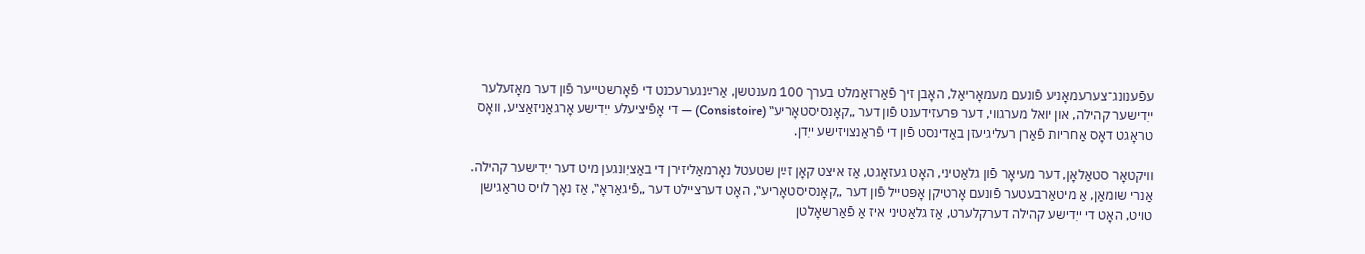עפֿענונג־צערעמאָניע פֿונעם מעמאָריאַל, האָבן זיך פֿאַרזאַמלט בערך 100 מענטשן, אַרײַנגערעכנט די פֿאָרשטייער פֿון דער מאָזעלער ייִדישער קהילה, און יואל מערגווי, דער פּרעזידענט פֿון דער „קאָנסיסטאָריע‟ (Consistoire) — די אָפֿיציעלע ייִדישע אָרגאַניזאַציע, וואָס טראָגט דאָס אַחריות פֿאַרן רעליגיעזן באַדינסט פֿון די פֿראַנצויזישע ייִדן.

וויקטאָר סטאַלאָן, דער מעיאָר פֿון גלאַטיני, האָט געזאָגט, אַז איצט קאָן זײַן שטעטל נאָרמאַליזירן די באַציִונגען מיט דער ייִדישער קהילה. אַנרי שומאַן, אַ מיטאַרבעטער פֿונעם אָרטיקן אָפּטייל פֿון דער „קאָנסיסטאָריע‟, האָט דערציילט דער „פֿיגאַראָ‟, אַז נאָך לויס טראַגישן טויט, האָט די ייִדישע קהילה דערקלערט, אַז גלאַטיני איז אַ פֿאַרשאָלטן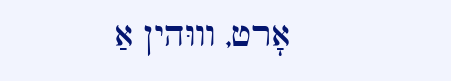אָרט, וווּהין אַ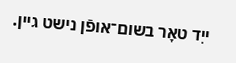ייִד טאָר בשום־אופֿן נישט גיין.